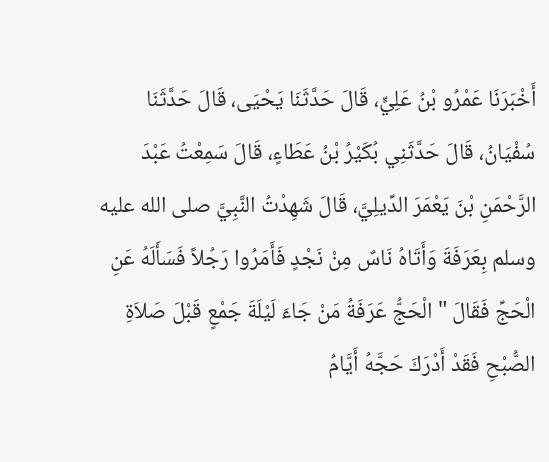أَخْبَرَنَا عَمْرُو بْنُ عَلِيٍّ، قَالَ حَدَّثَنَا يَحْيَى، قَالَ حَدَّثَنَا سُفْيَانُ، قَالَ حَدَّثَنِي بُكَيْرُ بْنُ عَطَاءٍ، قَالَ سَمِعْتُ عَبْدَ الرَّحْمَنِ بْنَ يَعْمَرَ الدِّيلِيَّ، قَالَ شَهِدْتُ النَّبِيَّ صلى الله عليه وسلم بِعَرَفَةَ وَأَتَاهُ نَاسٌ مِنْ نَجْدٍ فَأَمَرُوا رَجُلاً فَسَأَلَهُ عَنِ الْحَجِّ فَقَالَ " الْحَجُّ عَرَفَةُ مَنْ جَاءَ لَيْلَةَ جَمْعٍ قَبْلَ صَلاَةِ الصُّبْحِ فَقَدْ أَدْرَكَ حَجَّهُ أَيَّامُ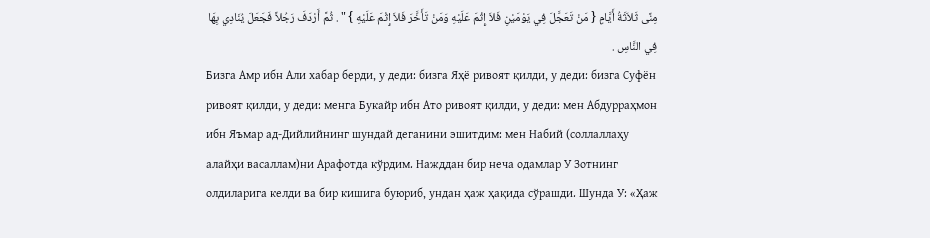مِنًى ثَلاَثَةُ أَيَّامٍ { مَنْ تَعَجَّلَ فِي يَوْمَيْنِ فَلاَ إِثْمَ عَلَيْهِ وَمَنْ تَأَخَّرَ فَلاَ إِثْمَ عَلَيْهِ } " . ثُمَّ أَرْدَفَ رَجُلاً فَجَعَلَ يُنَادِي بِهَا فِي النَّاسِ .
Бизга Амр ибн Али хабар берди, у деди: бизга Яҳё ривоят қилди, у деди: бизга Суфён ривоят қилди, у деди: менга Букайр ибн Ато ривоят қилди, у деди: мен Абдурраҳмон ибн Яъмар ад-Дийлийнинг шундай деганини эшитдим: мен Набий (соллаллаҳу алайҳи васаллам)ни Арафотда кўрдим. Нажддан бир неча одамлар У Зотнинг олдиларига келди ва бир кишига буюриб, ундан ҳаж ҳақида сўрашди. Шунда У: «Ҳаж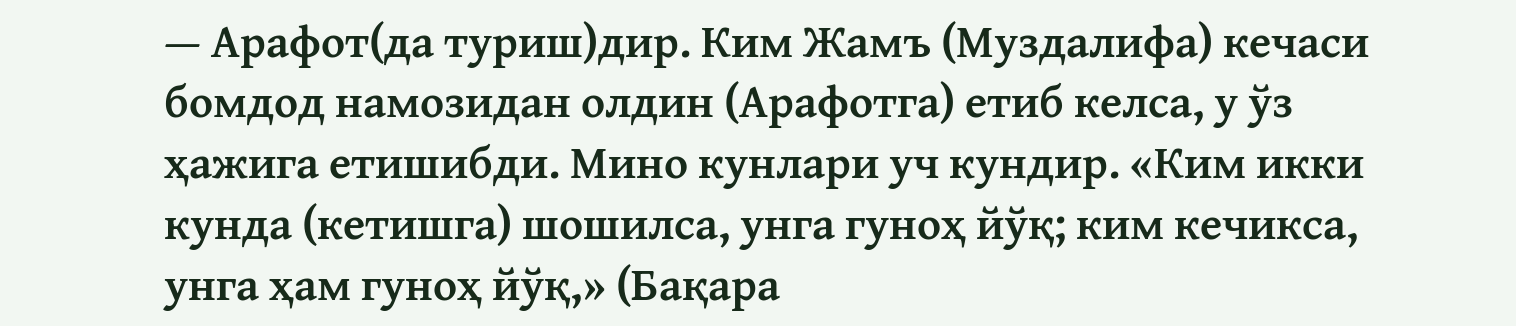— Арафот(да туриш)дир. Ким Жамъ (Муздалифа) кечаси бомдод намозидан олдин (Арафотга) етиб келса, у ўз ҳажига етишибди. Мино кунлари уч кундир. «Ким икки кунда (кетишга) шошилса, унга гуноҳ йўқ; ким кечикса, унга ҳам гуноҳ йўқ,» (Бақара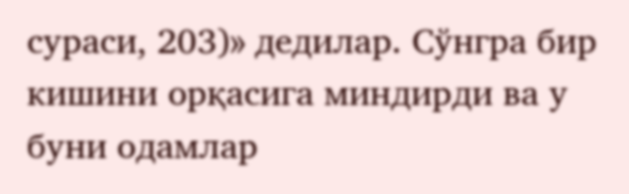сураси, 203)» дедилар. Сўнгра бир кишини орқасига миндирди ва у буни одамлар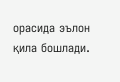орасида эълон қила бошлади.